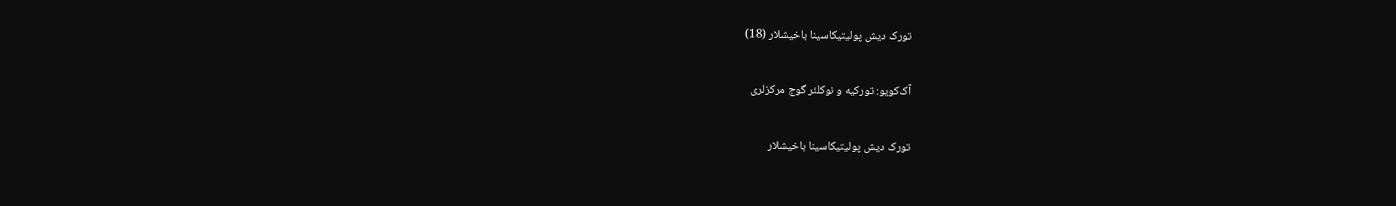تورک دیش پولیتیکاسینا باخیشلار (18)

آک‌کویو: تورکیه و نوکلئر گوج مرکزلری

تورک دیش پولیتیکاسینا باخیشلار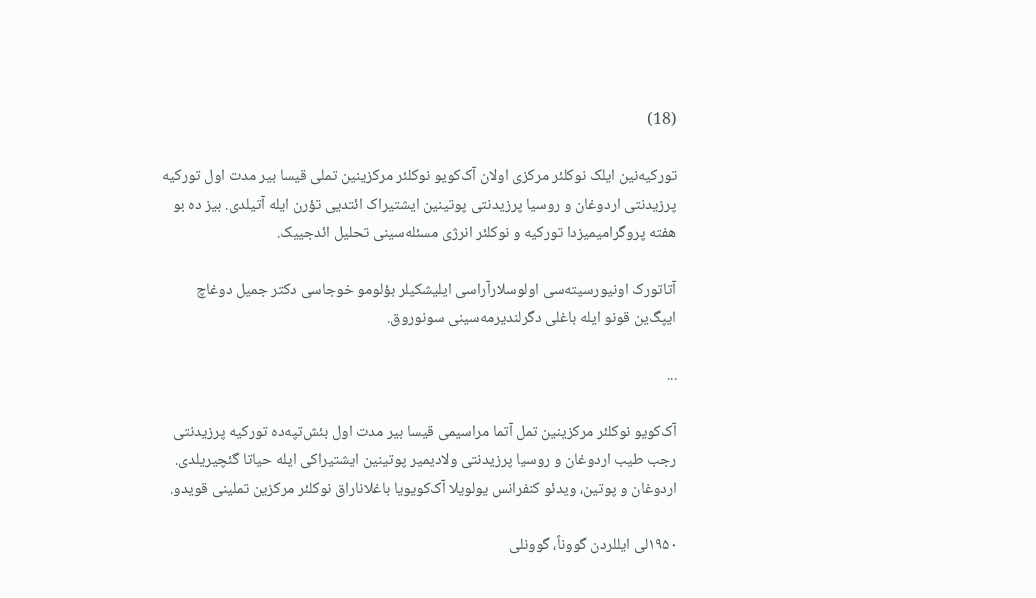(18)

تورکیه‌نین ایلک نوکلئر مرکزی اولان آک‌کویو نوکلئر مرکزینین تملی قیسا بیر مدت اول تورکیه پرزیدنتی اردوغان و روسیا پرزیدنتی پوتینین ایشتیراک ائتدیی تؤرن ایله آتیلدی. بیز ده بو هفته پروگرامیمیزدا تورکیه و نوکلئر انرژی مسئله‌سینی تحلیل ائدجییک.

آتاتورک اونیورسیته‌سی اولوسلارآراسی ایلیشکیلر بؤلومو خوجا‌سی دکتر جمیل دوغاچ ایپگ‌ین قونو ایله باغلی دگرلندیرمه‌سینی سونوروق.

...

آک‌کویو نوکلئر مرکزینین تمل آتما مراسیمی قیسا بیر مدت اول بئش‌تپه‌ده تورکیه پرزیدنتی رجب طیب اردوغان و روسیا پرزیدنتی ولادیمیر پوتینین ایشتیراکی ایله حیاتا گئچیریلدی. اردوغان و پوتین، ویدئو کنفرانس یولویلا آک‌کویویا باغلاناراق نوکلئر مرکزین تملینی قویدو.

۱۹۵۰لی ایللردن گووناً، گوونلی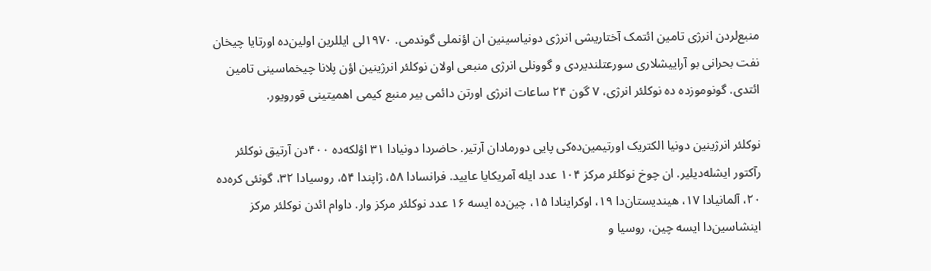منبع‌لردن انرژی تامین ائتمک آختاریشی انرژی دونیاسینین ان اؤنملی گوندمی. ۱۹۷۰لی ایللرین اولین‌ده اورتایا چیخان نفت بحرانی بو آراییشلاری سورعتلندیردی و گوونلی انرژی منبعی اولان نوکلئر انرژینین اؤن پلانا چیخماسینی تامین ائتدی. گونوموزده ده نوکلئر انرژی، ۷ گون ۲۴ ساعات انرژی اورتن دائمی بیر منبع کیمی اهمیتینی قورویور.

نوکلئر انرژینین دونیا الکتریک اورتیمین‌ده‌کی پایی دورمادان آرتیر. حاضردا دونیادا ۳۱ اؤلکه‌ده ۴۰۰دن آرتیق نوکلئر رآکتور ایشله‌دیلیر. ان چوخ نوکلئر مرکز ۱۰۴ عدد ایله آمریکایا عایید. فرانسادا ۵۸، ژاپندا ۵۴، روسیادا ۳۲، گونئی کره‌ده ۲۰، آلمانیادا ۱۷، هیندیستان‌دا ۱۹، اوکراینادا ۱۵، چین‌ده ایسه ۱۶ عدد نوکلئر مرکز وار. داوام ائد‌ن نوکلئر مرکز اینشاسین‌دا ایسه چین، روسیا و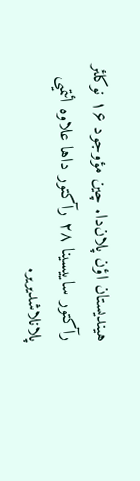هیندیستان اؤن پلان‌دا. چین مؤوجود ۱۶ نوکلئر رآکتور ساییسینا ۲۸ رآکتور داها علاوه ائتمیی پلانلاشدیریر.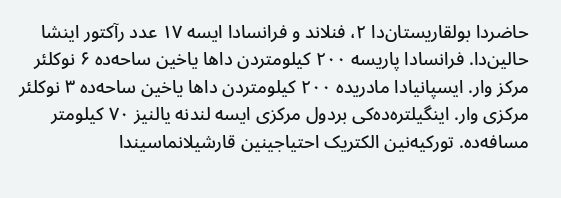حاضردا بولقاریستان‌دا ۲، فنلاند و فرانسادا ایسه ۱۷ عدد رآکتور اینشا حالین‌دا. فرانسادا پاریسه ۲۰۰ کیلومتردن داها یاخین ساحه‌ده ۶ نوکلئر مرکز وار. ایسپانیادا مادریده ۲۰۰ کیلومتردن داها یاخین ساحه‌ده ۳ نوکلئر مرکزی وار. اینگیلتره‌ده‌کی بردول مرکزی ایسه لندنه یالنیز ۷۰ کیلومتر مسافه‌ده. تورکیه‌نین الکتریک احتیاجینین قارشیلانماسیندا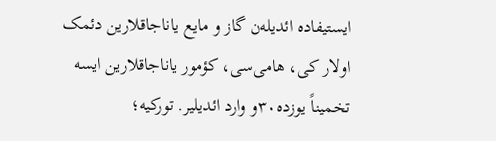ایستیفاده ائدیله‌ن گاز و مایع یاناجاقلارین دئمک اولار کی، هامی‌سی، کؤمور یاناجاقلارین ایسه تخمیناً یوزده۳۰و وارد ائدیلیر. تورکیه؛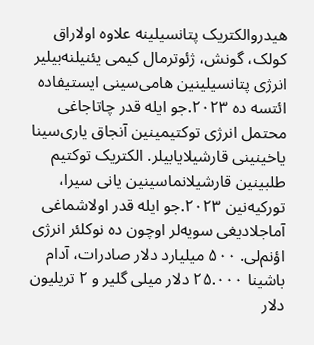هیدروالکتریک پتانسیلینه علاوه اولاراق کولک، گونش، ژئوترمال کیمی یئنیلنه‌بیلیر انرژی پتانسیلینین هامی‌سینی ایستیفاده ائتسه ده ۲۰۲۳.جو ایله قدر چاتاجاغی محتمل انرژی توکتیمینین آنجاق یاری‌سینا یاخینینی قارشیلایابیلر. الکتریک توکتیم طلبینین قارشیلانماسینین یانی سیرا، تورکیه‌نین ۲۰۲۳.جو ایله قدر اولاشماغی آماجلادیغی سویه‌لر اوچون ده نوکلئر انرژی اؤنم‌لی. ۵۰۰ میلیارد دلار صادرات، آدام باشینا ۲۵.۰۰۰ دلار میلی گلیر و ۲ تریلیون دلار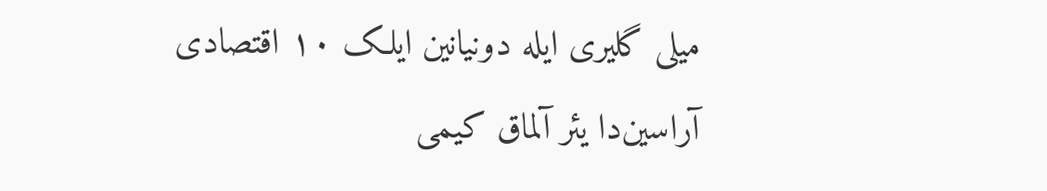میلی گلیری ایله دونیانین ایلک ۱۰ اقتصادی آراسین‌دا یئر آلماق کیمی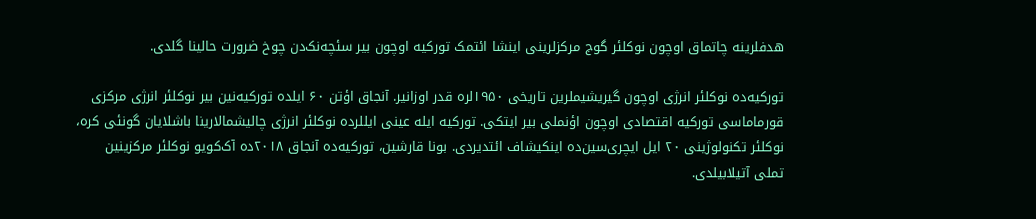هدفلرینه چاتماق اوچون نوکلئر گوج مرکزلرینی اینشا ائتمک تورکیه اوچون بیر سئچه‌نک‌دن چوخ ضرورت حالینا گلدی.

تورکیه‌ده نوکلئر انرژی اوچون گیریشیملرین تاریخی ۱۹۵۰لره قدر اوزانیر. آنجاق اؤتن ۶۰ ایلده تورکیه‌نین بیر نوکلئر انرژی مرکزی قورماماسی تورکیه اقتصادی اوچون اؤنملی بیر ایتکی. تورکیه ایله عینی ایللرده نوکلئر انرژی چالیشمالارینا باشلایان گونئی کره، نوکلئر تکنولوژینی ۲۰ ایل ایچری‌سین‌ده اینکیشاف ائتدیردی. بونا قارشین، تورکیه‌ده آنجاق ۲۰۱۸ده آک‌کویو نوکلئر مرکزینین تملی آتیلابیلدی.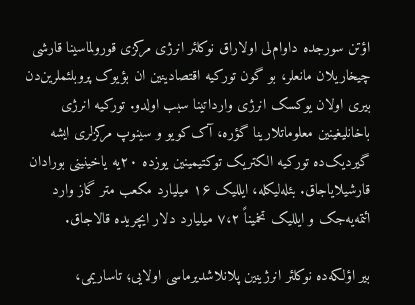اؤتن سورجده داوام‌لی اولاراق نوکلئر انرژی مرکزی قورولماسینا قارشی چیخاریلان مانعلر، بو گون تورکیه اقتصادینین ان بؤیوک پروبلئملرین‌دن بیری اولان یوکسک انرژی وارداتینا سبب اولدو. تورکیه انرژی باخانلیغینین معلوماتلارینا گؤره، آک‌کویو و سینوپ مرکزلری ایشه گیردیک‌ده تورکیه الکتریک توکتیمینین یوزده ۲۰یه یاخینینی بورادان قارشیلایاجاق. بئله‌لیکله، ایللیک ۱۶ میلیارد مکعب متر گاز وارد ائتمه‌یه‌جک و ایللیک تخمیناً ۷،۲ میلیارد دلار ایچریده قالاجاق.

بیر اؤلکه‌ده نوکلئر انرژینین پلانلاشدیرماسی اولایی؛ تاساریمی،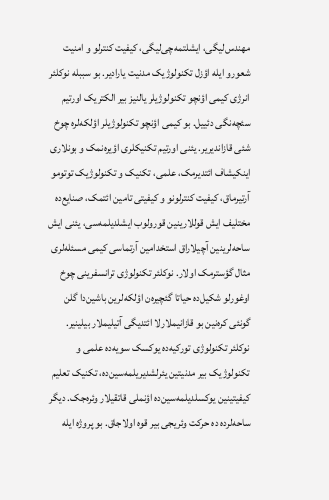مهندس‌لیگی، ایشلتمه‌چی‌لیگی، کیفیت کنترلو و امنیت شعورو ایله اؤزل تکنولوژیک مدنیت یارادیر. بو سببله نوکلئر انرژی کیمی اؤنچو تکنولوژیلر یالنیز بیر الکتریک اورتیم سئچه‌نگی دئییل. بو کیمی اؤنچو تکنولوژیلر اؤلکه‌لره چوخ شئی قازاندیریر. یئنی اورتیم تکنیکلری اؤیره‌نمک و بونلاری اینکیشاف ائتدیرمک، علمی، تکنیک و تکنولوژیک توتومو آرتیرماق، کیفیت کنترلونو و کیفیتی تامین ائتمک، صنایع‌ده مختلیف ایش قوللارینین قورولوب ایشلدیلمه‌سی، یئنی ایش ساحه‌لرینین آچیلاراق استخدامین آرتماسی کیمی مسئله‌لری مثال گؤسترمک اولار. نوکلئر تکنولوژی ترانسفرینی چوخ اوغورلو شکیل‌ده حیاتا گئچیره‌ن اؤلکه‌لرین باشین‌دا گلن گونئی کره‌نین بو قازانیملارلا ائتدیگی آتیلیملار بیلینیر. نوکلئر تکنولوژی تورکیه‌ده یوکسک سویه‌ده علمی و تکنولوژیک بیر مدنیتین یئرلشدیریلمه‌سین‌ده، تکنیک تعلیم کیفیتینین یوکسلدیلمه‌سین‌ده اؤنملی قاتقیلار وئره‌جک. دیگر ساحه‌لرده ده حرکت وئریجی بیر قوه اولاجاق. بو پروژه ایله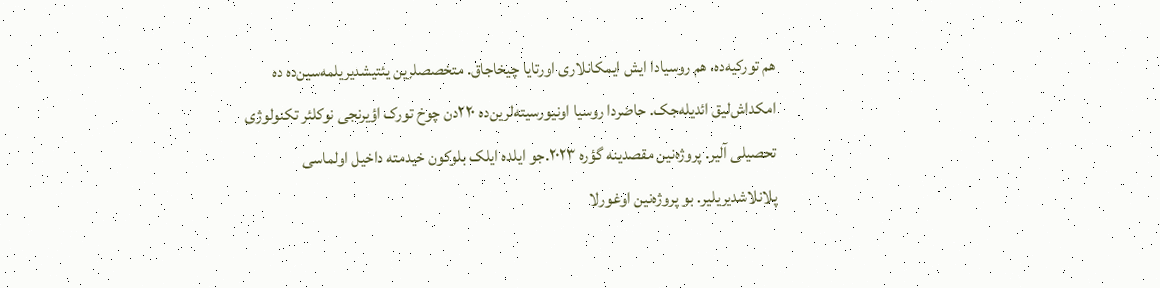هم تورکیه‌ده، هم روسیادا ایش ایمکانلاری اورتایا چیخاجاق. متخصصلرین یئتیشدیریلمه‌سین‌ده ده امکداش‌لیق ائدیله‌جک. حاضردا روسیا اونیورسیته‌لرین‌ده ۲۲۰دن چوخ تورک اؤیرنجی نوکلئر تکنولوژی تحصیلی آلیر. پروژه‌نین مقصدینه گؤره ۲۰۲۳.جو ایلده ایلک بلوکون خیدمته داخیل اولماسی پلانلاشدیریلیر. بو پروژه‌نین اوغورلا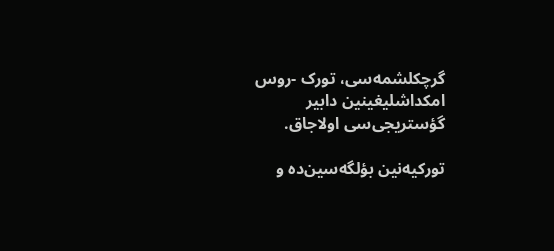گرچکلشمه‌سی، تورک -روس امکداشلیغینین دابیر گؤستریجی‌سی اولاجاق.

تورکیه‌نین بؤلگه‌سین‌ده و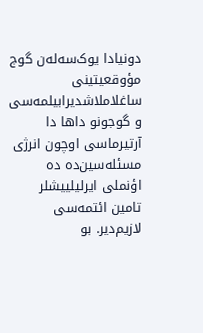دونیادا یوک‌سه‌له‌ن گوج مؤوقعیتینی ساغلاملاشدیرابیلمه‌سی و گوجونو داها دا آرتیرماسی اوچون انرژی مسئله‌سین‌ده ده اؤنملی ایرلیلییشلر تامین ائتمه‌سی لازیم‌دیر. بو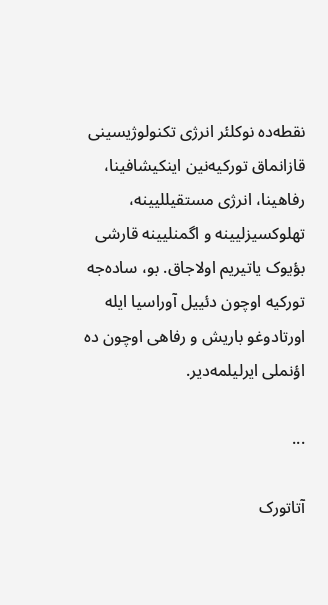نقطه‌ده نوکلئر انرژی تکنولوژیسینی قازانماق تورکیه‌نین اینکیشافینا، رفاهینا، انرژی مستقیللیینه، تهلوکسیزلیینه و اگمنلیینه قارشی بؤیوک یاتیریم اولاجاق. بو، ساده‌جه تورکیه اوچون دئییل آوراسیا ایله اورتادوغو باریش و رفاهی اوچون ده اؤنملی ایرلیلمه‌دیر.

...

آتاتورک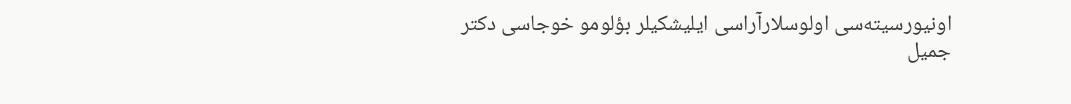اونیورسیته‌سی اولوسلارآراسی ایلیشکیلر بؤلومو خوجا‌سی دکتر جمیل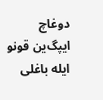دوغاچ ایپگ‌ین قونو ایله باغلی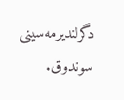دگرلندیرمه‌سینی سوندوق.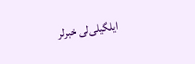ایلگیلی‌لی خبرلر